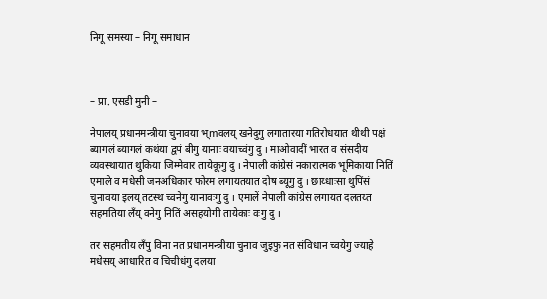निगू समस्या – निगू समाधान



– प्रा. एसडी मुनी –

नेपालय् प्रधानमन्त्रीया चुनावया भ्mवलय् खनेदुगु लगातारया गतिरोधयात थीथी पक्षं ब्यागलं ब्यागलं कथंया द्वपं बीगु यानाः वयाच्वंगु दु । माओवादीं भारत व संसदीय व्यवस्थायात थुकिया जिम्मेवार तायेकूगु दु । नेपाली कांग्रेसं नकारात्मक भूमिकाया नितिं एमाले व मधेसी जनअधिकार फोरम लगायतयात दोष ब्यूगु दु । छाय्धाःसा थुपिंसं चुनावया इलय् तटस्थ च्वनेगु यानावःगु दु । एमालें नेपाली कांग्रेस लगायत दलतय्त सहमतिया लँय् वनेगु नितिं असहयोगी तायेकाः वःगु दु ।

तर सहमतीय लँपु विना नत प्रधानमन्त्रीया चुनाव जुइफु नत संविधान च्वयेगु ज्याहे मधेसय् आधारित व चिचीधंगु दलया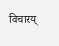विचारय्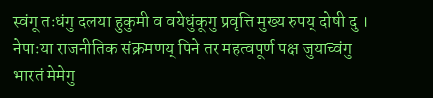स्वंगू तःधंगु दलया हुकुमी व वयेधुंकूगु प्रवृत्ति मुख्य रुपय् दोषी दु । नेपाःया राजनीतिक संक्रमणय् पिने तर महत्वपूर्ण पक्ष जुयाच्वंगु भारतं मेमेगु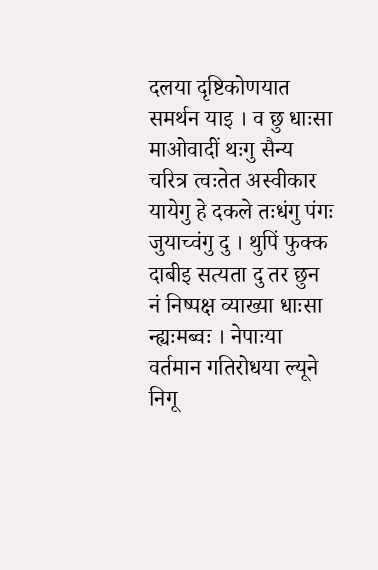दलया दृष्टिकोणयात समर्थन याइ । व छु धाःसा माओवादीं थःगु सैन्य चरित्र त्वःतेत अस्वीकार यायेगु हे दकले तःधंगु पंगः जुयाच्वंगु दु । थुपिं फुक्क दाबीइ सत्यता दु तर छुन नं निष्पक्ष व्याख्या धाःसा न्ह्यःमब्वः । नेपाःया वर्तमान गतिरोधया ल्यूने निगू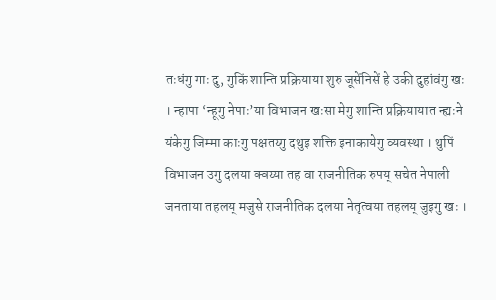तःधंगु गाः दु, गुकिं शान्ति प्रक्रियाया शुरु जूसेंनिसें हे उकी दुहांवंगु खः । न्हापा ‘न्हूगु नेपाः’या विभाजन खःसा मेगु शान्ति प्रक्रियायात न्ह्यःने यंकेगु जिम्मा काःगु पक्षतय्गु दथुइ शक्ति इनाकायेगु व्यवस्था । थुपिं विभाजन उगु दलया क्वय्या तह वा राजनीतिक रुपय् सचेत नेपाली जनताया तहलय् मजुसे राजनीतिक दलया नेतृत्वया तहलय् जुइगु खः ।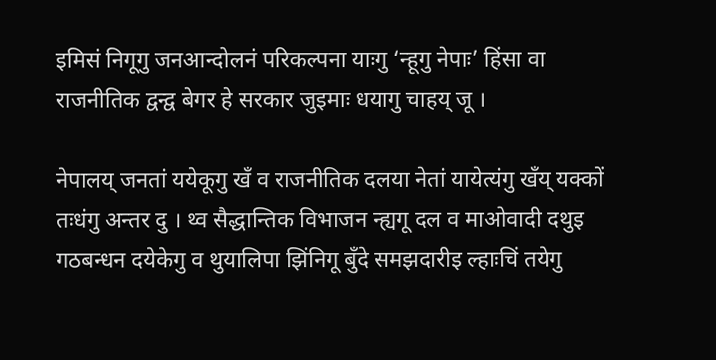इमिसं निगूगु जनआन्दोलनं परिकल्पना याःगु ‘न्हूगु नेपाः’ हिंसा वा राजनीतिक द्वन्द्व बेगर हे सरकार जुइमाः धयागु चाहय् जू ।

नेपालय् जनतां ययेकूगु खँ व राजनीतिक दलया नेतां यायेत्यंगु खँय् यक्कों तःधंगु अन्तर दु । थ्व सैद्धान्तिक विभाजन न्ह्यगू दल व माओवादी दथुइ गठबन्धन दयेकेगु व थुयालिपा झिंनिगू बुँदे समझदारीइ ल्हाःचिं तयेगु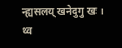न्ह्यसलय् खनेदुगु खः । थ्व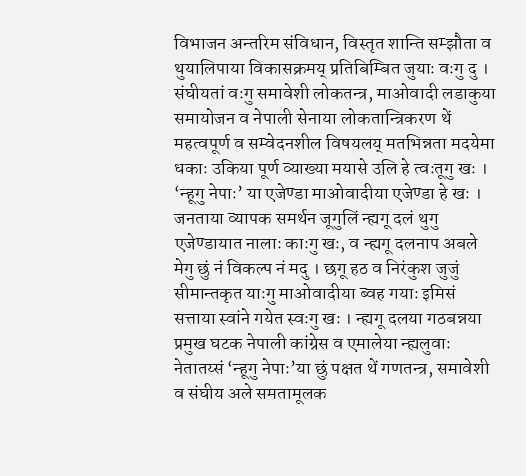विभाजन अन्तरिम संविधान, विस्तृत शान्ति सम्झौता व थुयालिपाया विकासक्रमय् प्रतिबिम्बित जुयाः वःगु दु । संघीयतां वःगु समावेशी लोकतन्त्र, माओवादी लडाकुया समायोजन व नेपाली सेनाया लोकतान्त्रिकरण थें महत्वपूर्ण व सम्वेदनशील विषयलय् मतभिन्नता मदयेमा धकाः उकिया पूर्ण व्याख्या मयासे उलि हे त्वःतूगु खः ।
‘न्हूगु नेपाः’ या एजेण्डा माओवादीया एजेण्डा हे खः । जनताया व्यापक समर्थन जूगुलिं न्ह्यगू दलं थुगु एजेण्डायात नालाः काःगु खः, व न्ह्यगू दलनाप अबले मेगु छुं नं विकल्प नं मदु । छगू हठ व निरंकुश जुजुं सीमान्तकृत याःगु माओवादीया ब्वह गयाः इमिसं सत्ताया स्वांने गयेत स्वःगु खः । न्ह्यगू दलया गठबन्नया प्रमुख घटक नेपाली कांग्रेस व एमालेया न्ह्यलुवाः नेतातय्सं ‘न्हूगु नेपाः’या छुं पक्षत थें गणतन्त्र, समावेशी व संघीय अले समतामूलक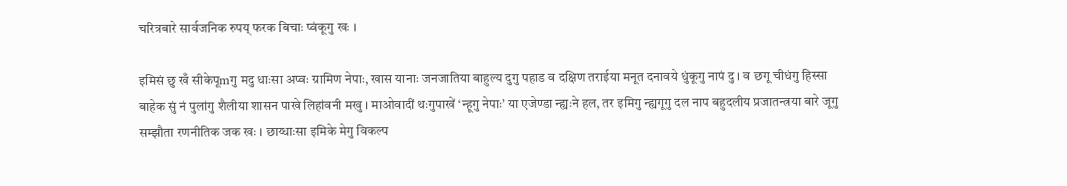चरित्रबारे सार्वजनिक रुपय् फरक बिचाः प्वंकूगु खः ।

इमिसं छु खँ सीकेपूmगु मदु धाःसा अप्वः ग्रामिण नेपाः, खास यानाः जनजातिया बाहुल्य दुगु पहाड व दक्षिण तराईया मनूत दनावये धुंकूगु नापं दु । व छगू चीधंगु हिस्सा बाहेक सुं नं पुलांगु शैलीया शासन पाखे लिहांवनी मखु । माओवादीं थःगुपाखें ‘न्हूगु नेपाः’ या एजेण्डा न्ह्यःने हल, तर इमिगु न्ह्यगूगु दल नाप बहुदलीय प्रजातन्त्रया बारे जूगु सम्झौता रणनीतिक जक खः । छाय्धाःसा इमिके मेगु विकल्प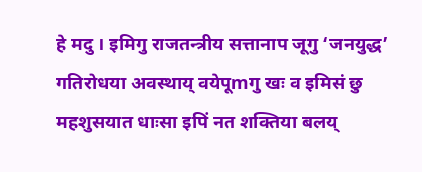हे मदु । इमिगु राजतन्त्रीय सत्तानाप जूगु ‘जनयुद्ध’ गतिरोधया अवस्थाय् वयेपूmगु खः व इमिसं छु महशुसयात धाःसा इपिं नत शक्तिया बलय्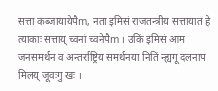सत्ता कब्जायायेपैm, नता इमिसं राजतन्त्रीय सत्तायात हे त्याकाः सत्ताय् च्वनां च्वनेपैm । उकिं इमिसं आम जनसमर्थन व अन्तर्राष्ट्रिय समर्थनया नितिं न्ह्यगू दलनाप मिलय् जूवःगु खः ।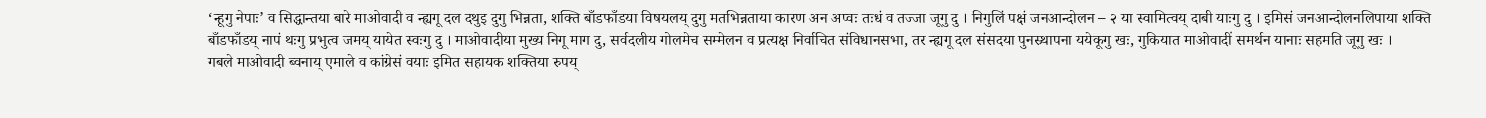‘न्हूगु नेपाः’ व सिद्धान्तया बारे माओवादी व न्ह्यगू दल दथुइ दुगु भिन्नता, शक्ति बाँडफाँडया विषयलय् दुगु मतभिन्नताया कारण अन अप्वः तःधं व तज्जा जूगु दु । निगुलिं पक्षं जनआन्दोलन – २ या स्वामित्वय् दाबी याःगु दु । इमिसं जनआन्दोलनलिपाया शक्ति बाँडफाँडय् नापं थःगु प्रभुत्व जमय् यायेत स्वःगु दु । माओवादीया मुख्य निगू माग दु, सर्वदलीय गोलमेच सम्मेलन व प्रत्यक्ष निर्वाचित संविधानसभा, तर न्ह्यगू दल संसदया पुनस्र्थापना ययेकूगु खः, गुकियात माओवादीं समर्थन यानाः सहमति जूगु खः ।
गबले माओवादी ब्वनाय् एमाले व कांग्रेसं वयाः इमित सहायक शक्तिया रुपय्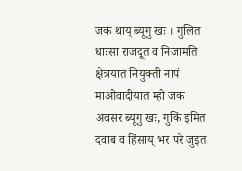जक थाय् ब्यूगु खः । गुलित धाःसा राजदूत व निजामति क्षेत्रयात नियुक्ती नापं माओवादीयात म्हो जक अवसर ब्यूगु खः, गुकिं इमित दवाब व हिंसाय् भर परे जुइत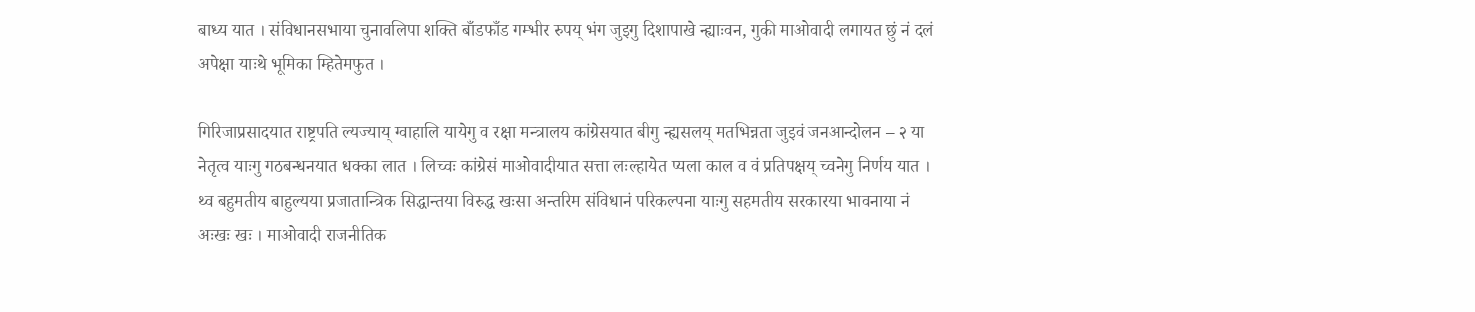बाध्य यात । संविधानसभाया चुनावलिपा शक्ति बाँडफाँड गम्भीर रुपय् भंग जुइगु दिशापाखे न्ह्याःवन, गुकी माओवादी लगायत छुं नं दलं अपेक्षा याःथे भूमिका म्हितेमफुत ।

गिरिजाप्रसादयात राष्ट्रपति ल्यज्याय् ग्वाहालि यायेगु व रक्षा मन्त्रालय कांग्रेसयात बीगु न्ह्यसलय् मतभिन्नता जुइवं जनआन्दोलन – २ या नेतृत्व याःगु गठबन्धनयात धक्का लात । लिच्वः कांग्रेसं माओवादीयात सत्ता लःल्हायेत प्यला काल व वं प्रतिपक्षय् च्वनेगु निर्णय यात । थ्व बहुमतीय बाहुल्यया प्रजातान्त्रिक सिद्धान्तया विरुद्ध खःसा अन्तरिम संविधानं परिकल्पना याःगु सहमतीय सरकारया भावनाया नं अःखः खः । माओवादी राजनीतिक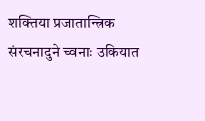शक्तिया प्रजातान्त्रिक संरचनादुने च्वनाः उकियात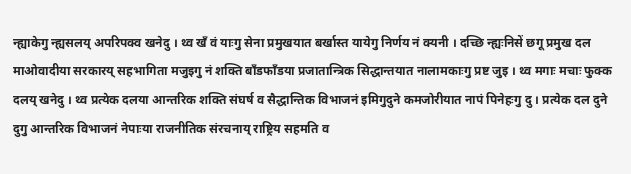न्ह्याकेगु न्ह्यसलय् अपरिपक्व खनेदु । थ्व खँ वं याःगु सेना प्रमुखयात बर्खास्त यायेगु निर्णय नं क्यनी । दच्छि न्ह्यःनिसें छगू प्रमुख दल माओवादीया सरकारय् सहभागिता मजुइगु नं शक्ति बाँडफाँडया प्रजातान्त्रिक सिद्धान्तयात नालामकाःगु प्रष्ट जुइ । थ्व मगाः मचाः फुक्क दलय् खनेदु । थ्व प्रत्येक दलया आन्तरिक शक्ति संघर्ष व सैद्धान्तिक विभाजनं इमिगुदुने कमजोरीयात नापं पिनेहःगु दु । प्रत्येक दल दुने दुगु आन्तरिक विभाजनं नेपाःया राजनीतिक संरचनाय् राष्ट्रिय सहमति व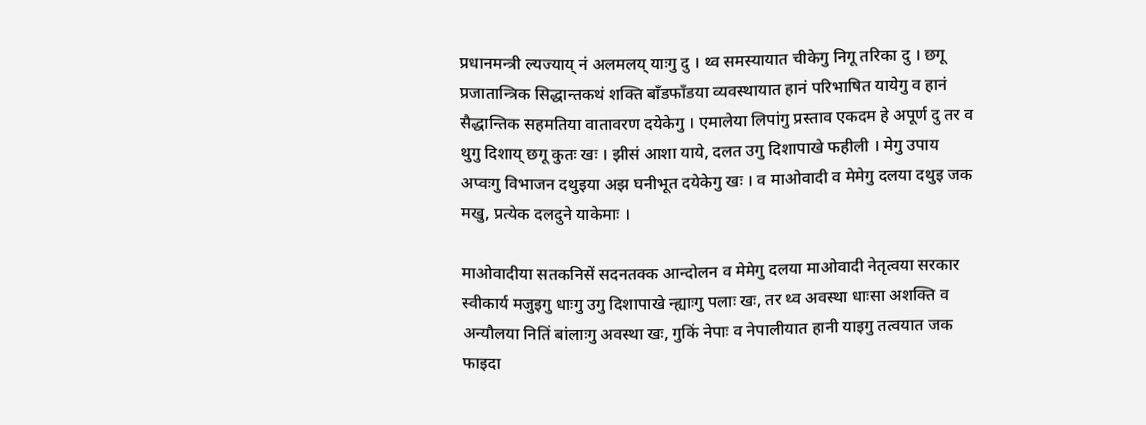प्रधानमन्त्री ल्यज्याय् नं अलमलय् याःगु दु । थ्व समस्यायात चीकेगु निगू तरिका दु । छगू प्रजातान्त्रिक सिद्धान्तकथं शक्ति बाँडफाँडया व्यवस्थायात हानं परिभाषित यायेगु व हानं सैद्धान्तिक सहमतिया वातावरण दयेकेगु । एमालेया लिपांगु प्रस्ताव एकदम हे अपूर्ण दु तर व थुगु दिशाय् छगू कुतः खः । झीसं आशा याये, दलत उगु दिशापाखे फहीली । मेगु उपाय अप्वःगु विभाजन दथुइया अझ घनीभूत दयेकेगु खः । व माओवादी व मेमेगु दलया दथुइ जक मखु, प्रत्येक दलदुने याकेमाः ।

माओवादीया सतकनिसें सदनतक्क आन्दोलन व मेमेगु दलया माओवादी नेतृत्वया सरकार स्वीकार्य मजुइगु धाःगु उगु दिशापाखे न्ह्याःगु पलाः खः, तर थ्व अवस्था धाःसा अशक्ति व अन्यौलया नितिं बांलाःगु अवस्था खः, गुकिं नेपाः व नेपालीयात हानी याइगु तत्वयात जक फाइदा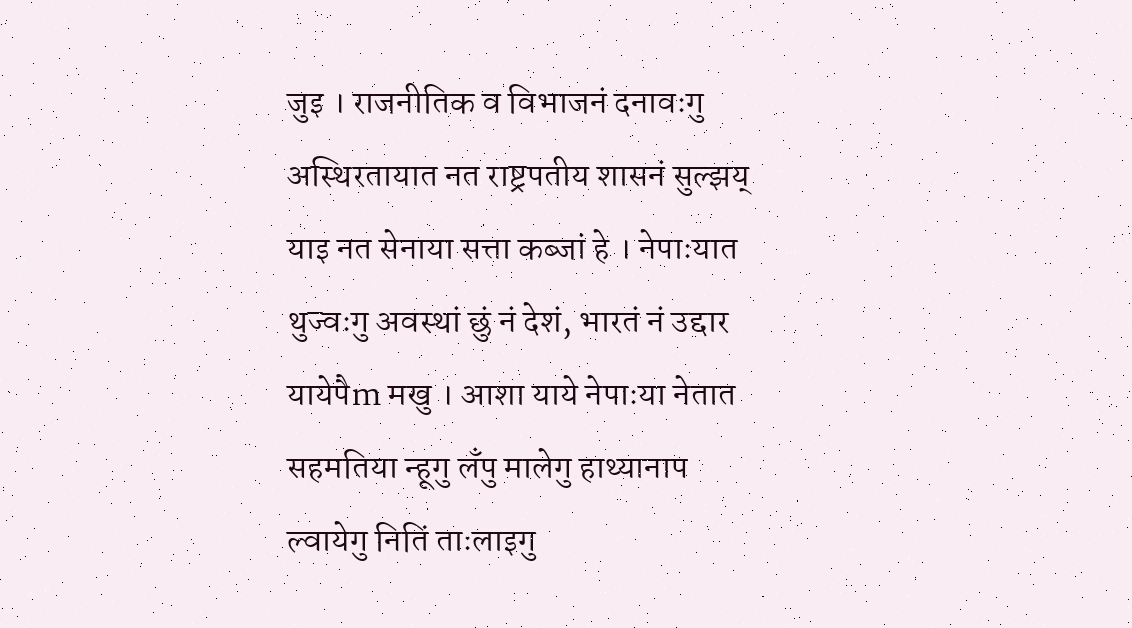जुइ । राजनीतिक व विभाजनं दनावःगु अस्थिरतायात नत राष्ट्रपतीय शासनं सुल्झय् याइ नत सेनाया सत्ता कब्जां हे । नेपाःयात थुज्वःगु अवस्थां छुं नं देशं, भारतं नं उद्दार यायेपैm मखु । आशा याये नेपाःया नेतात सहमतिया न्हूगु लँपु मालेगु हाथ्यानाप ल्वायेगु नितिं ताःलाइगु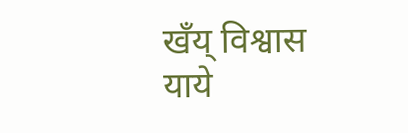खँय् विश्वास याये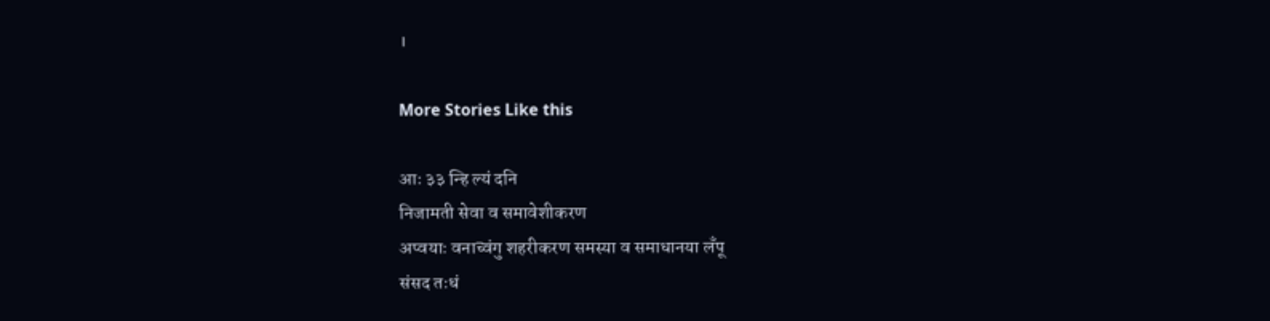।

More Stories Like this

आः ३३ न्हि ल्यं दनि
निजामती सेवा व समावेशीकरण
अप्वयाः वनाच्वंगु शहरीकरण समस्या व समाधानया लँपू
संसद तःधं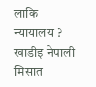लाकि न्यायालय ?
खाडीइ नेपाली मिसात